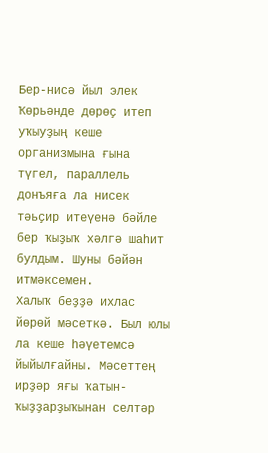Бер-нисә йыл элек Ҡөрьәнде дөрөҫ итеп уҡыуҙың кеше организмына ғына түгел, параллель донъяға ла нисек тәьҫир итеүенә бәйле бер ҡыҙыҡ хәлгә шаһит булдым. Шуны бәйән итмәксемен.
Халыҡ беҙҙә ихлас йөрөй мәсеткә. Был юлы ла кеше һәүетемсә йыйылғайны. Мәсеттең ирҙәр яғы ҡатын-ҡыҙҙарҙыҡынан селтәр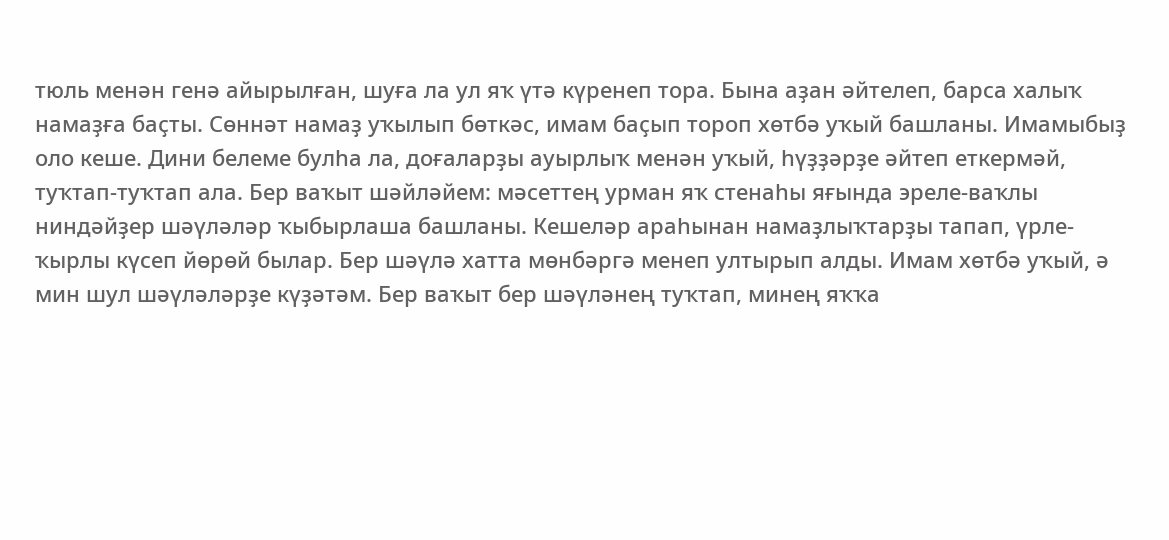тюль менән генә айырылған, шуға ла ул яҡ үтә күренеп тора. Бына аҙан әйтелеп, барса халыҡ намаҙға баҫты. Сөннәт намаҙ уҡылып бөткәс, имам баҫып тороп хөтбә уҡый башланы. Имамыбыҙ оло кеше. Дини белеме булһа ла, доғаларҙы ауырлыҡ менән уҡый, һүҙҙәрҙе әйтеп еткермәй, туҡтап-туҡтап ала. Бер ваҡыт шәйләйем: мәсеттең урман яҡ стенаһы яғында эреле-ваҡлы ниндәйҙер шәүләләр ҡыбырлаша башланы. Кешеләр араһынан намаҙлыҡтарҙы тапап, үрле-ҡырлы күсеп йөрөй былар. Бер шәүлә хатта мөнбәргә менеп ултырып алды. Имам хөтбә уҡый, ә мин шул шәүләләрҙе күҙәтәм. Бер ваҡыт бер шәүләнең туҡтап, минең яҡҡа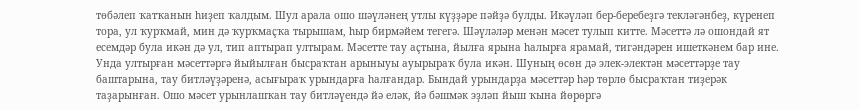төбәлеп ҡатҡанын һиҙеп ҡалдым. Шул арала ошо шәүләнең утлы күҙҙәре пәйҙә булды. Икәүләп бер-беребеҙгә текләгәнбеҙ, күренеп тора, ул ҡурҡмай, мин дә ҡурҡмаҫҡа тырышам, һыр бирмәйем тегегә. Шәүләләр менән мәсет тулып китте. Мәсеттә лә ошондай ят есемдәр була икән дә ул, тип аптырап ултырам. Мәсетте тау аҫтына, йылға ярына һалырға ярамай, тигәндәрен ишеткәнем бар ине. Унда ултырған мәсеттәргә йыйылған бысраҡтан арыныуы ауырыраҡ була икән. Шуның өсөн дә элек-электән мәсеттәрҙе тау баштарына, тау битләүҙәренә, асығыраҡ урындарға һалғандар. Бындай урындарҙа мәсеттәр һәр төрлө бысраҡтан тиҙерәк таҙарынған. Ошо мәсет урынлашҡан тау битләүендә йә еләк, йә бәшмәк эҙләп йыш ҡына йөрөргә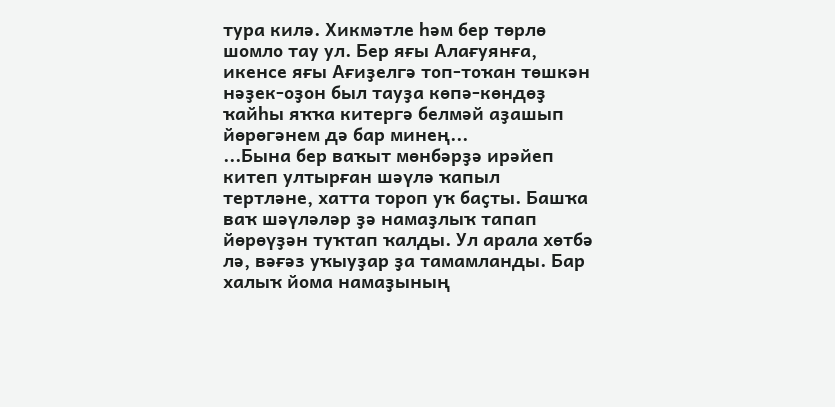тура килә. Хикмәтле һәм бер төрлө шомло тау ул. Бер яғы Алағуянға, икенсе яғы Ағиҙелгә топ-тоҡан төшкән нәҙек-оҙон был тауҙа көпә-көндөҙ ҡайһы яҡҡа китергә белмәй аҙашып йөрөгәнем дә бар минең...
...Бына бер ваҡыт мөнбәрҙә ирәйеп китеп ултырған шәүлә ҡапыл тертләне, хатта тороп уҡ баҫты. Башҡа ваҡ шәүләләр ҙә намаҙлыҡ тапап йөрөүҙән туҡтап ҡалды. Ул арала хөтбә лә, вәғәз уҡыуҙар ҙа тамамланды. Бар халыҡ йома намаҙының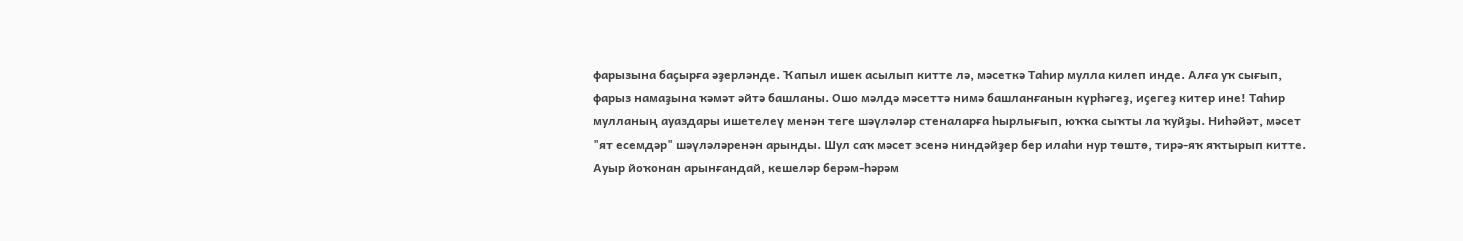фарызына баҫырға әҙерләнде. Ҡапыл ишек асылып китте лә, мәсеткә Таһир мулла килеп инде. Алға уҡ сығып, фарыз намаҙына ҡәмәт әйтә башланы. Ошо мәлдә мәсеттә нимә башланғанын күрһәгеҙ, иҫегеҙ китер ине! Таһир мулланың ауаздары ишетелеү менән теге шәүләләр стеналарға һырлығып, юҡҡа сыҡты ла ҡуйҙы. Ниһәйәт, мәсет "ят есемдәр" шәүләләренән арынды. Шул саҡ мәсет эсенә ниндәйҙер бер илаһи нур төштө, тирә-яҡ яҡтырып китте. Ауыр йоҡонан арынғандай, кешеләр берәм-һәрәм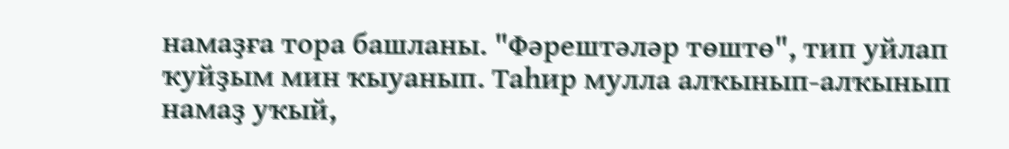намаҙға тора башланы. "Фәрештәләр төштө", тип уйлап ҡуйҙым мин ҡыуанып. Таһир мулла алҡынып-алҡынып намаҙ уҡый,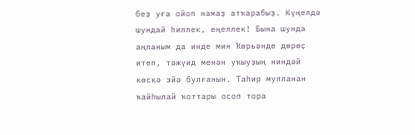беҙ уға ойоп намаҙ атҡарабыҙ. Күңелдә шундай һиллек, еңеллек! Бына шунда аңланым да инде мин Ҡөрьәнде дөрөҫ итеп, тәжүид менән уҡыуҙың ниндәй көскә эйә булғанын. Таһир мулланан ҡайһылай ҡоттары осоп тора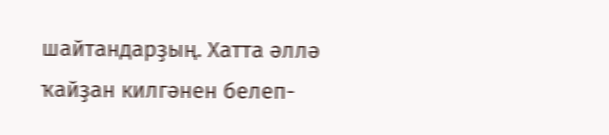шайтандарҙың. Хатта әллә ҡайҙан килгәнен белеп-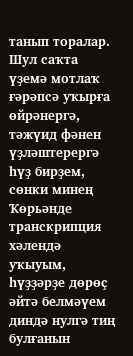танып торалар. Шул саҡта үҙемә мотлаҡ ғәрәпсә уҡырға өйрәнергә, тәжүид фәнен үҙләштерергә һүҙ бирҙем, сөнки минең Ҡөрьәнде транскрипция хәлендә уҡыуым, һүҙҙәрҙе дөрөҫ әйтә белмәүем диндә нулгә тиң булғанын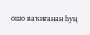ошо ваҡиғанан һуң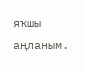яҡшы аңланым.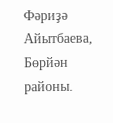Фәриҙә Айытбаева, Бөрйән районы.